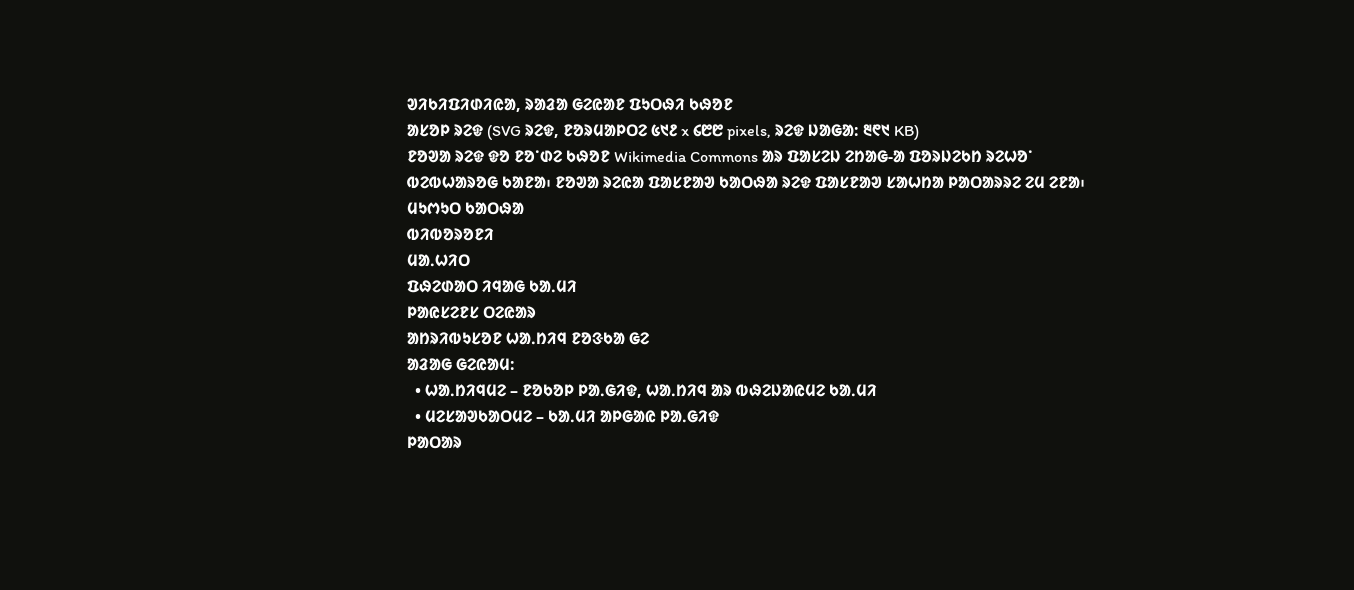ᱣᱤᱠᱤᱯᱤᱰᱤᱭᱟ, ᱨᱟᱲᱟ ᱜᱮᱭᱟᱱ ᱯᱩᱛᱷᱤ ᱠᱷᱚᱱ
ᱟᱥᱚᱞ ᱨᱮᱫ (SVG ᱨᱮᱫ, ᱱᱚᱨᱢᱟᱞᱛᱮ ᱕᱑᱒ x ᱔᱘᱘ pixels, ᱨᱮᱫ ᱡᱟᱜᱟ: ᱓᱖᱑ KB)
ᱱᱚᱣᱟ ᱨᱮᱫ ᱫᱚ ᱱᱚᱸᱰᱮ ᱠᱷᱚᱱ Wikimedia Commons ᱟᱨ ᱯᱟᱥᱮᱡ ᱮᱴᱟᱜ-ᱟ ᱯᱚᱨᱡᱮᱠᱴ ᱨᱮᱦᱚᱸ ᱵᱮᱵᱦᱟᱨᱚᱜ ᱠᱟᱱᱟ᱾ ᱱᱚᱣᱟ ᱨᱮᱭᱟ ᱯᱟᱥᱱᱟᱣ ᱠᱟᱛᱷᱟ ᱨᱮᱫ ᱯᱟᱥᱱᱟᱣ ᱥᱟᱦᱴᱟ ᱞᱟᱛᱟᱨᱨᱮ ᱮᱢ ᱮᱱᱟ᱾
ᱢᱩᱬᱩᱛ ᱠᱟᱛᱷᱟ
ᱵᱤᱵᱚᱨᱚᱱᱤ
ᱢᱟᱹᱦᱤᱛ
ᱯᱷᱮᱰᱟᱛ ᱤᱧᱟᱜ ᱠᱟᱹᱢᱤ
ᱞᱟᱭᱥᱮᱱᱥ ᱛᱮᱭᱟᱨ
ᱟᱴᱨᱤᱵᱩᱥᱚᱱ ᱦᱟᱹᱴᱤᱧ ᱱᱚᱝᱠᱟ ᱜᱮ
ᱟᱲᱟᱜ ᱜᱮᱭᱟᱢ:
  • ᱦᱟᱹᱴᱤᱧᱢᱮ – ᱱᱚᱠᱚᱞ ᱞᱟᱹᱜᱤᱫ, ᱦᱟᱹᱴᱤᱧ ᱟᱨ ᱵᱷᱮᱡᱟᱭᱢᱮ ᱠᱟᱹᱢᱤ
  • ᱢᱮᱥᱟᱣᱠᱟᱛᱢᱮ – ᱠᱟᱹᱢᱤ ᱟᱞᱜᱟᱭ ᱞᱟᱹᱜᱤᱫ
ᱞᱟᱛᱟᱨ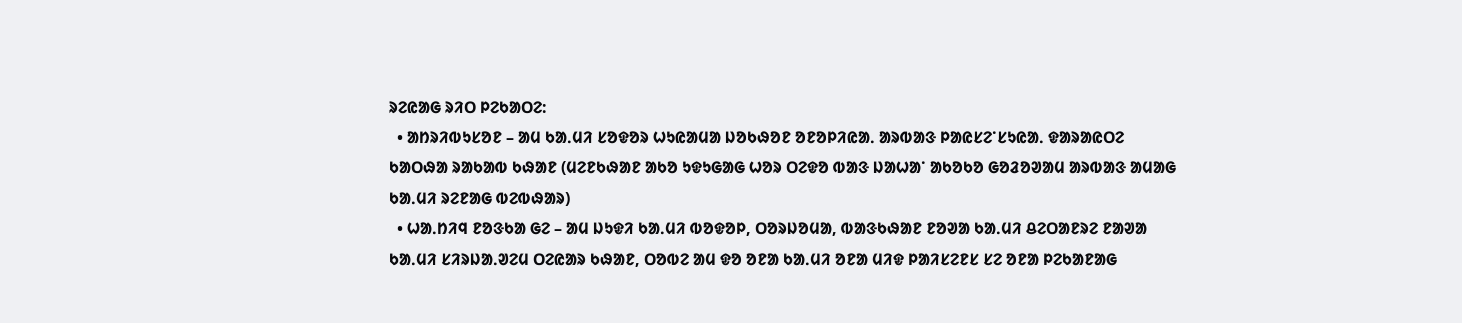ᱨᱮᱭᱟᱜ ᱨᱤᱛ ᱞᱮᱠᱟᱛᱮ:
  • ᱟᱴᱨᱤᱵᱩᱥᱚᱱ – ᱟᱢ ᱠᱟᱹᱢᱤ ᱥᱚᱫᱚᱨ ᱦᱩᱭᱟᱢᱟ ᱡᱚᱠᱷᱚᱱ ᱚᱱᱚᱞᱤᱭᱟᱹ ᱟᱨᱵᱟᱝ ᱞᱟᱭᱥᱮᱸᱥᱩᱭᱟᱹ ᱫᱟᱨᱟᱭᱛᱮ ᱠᱟᱛᱷᱟ ᱨᱟᱠᱟᱵ ᱠᱷᱟᱱ (ᱢᱮᱱᱠᱷᱟᱱ ᱟᱠᱚ ᱩᱫᱩᱜᱟᱜ ᱦᱚᱨ ᱛᱮᱫᱚ ᱵᱟᱝ ᱡᱟᱦᱟᱸ ᱟᱠᱚᱠᱚ ᱜᱚᱲᱚᱣᱟᱢ ᱟᱨᱵᱟᱝ ᱟᱢᱟᱜ ᱠᱟᱹᱢᱤ ᱨᱮᱱᱟᱜ ᱵᱮᱵᱷᱟᱨ)
  • ᱦᱟᱹᱴᱤᱧ ᱱᱚᱝᱠᱟ ᱜᱮ – ᱟᱢ ᱡᱩᱫᱤ ᱠᱟᱹᱢᱤ ᱵᱚᱫᱚᱞ, ᱛᱚᱨᱡᱚᱢᱟ, ᱵᱟᱝᱠᱷᱟᱱ ᱱᱚᱣᱟ ᱠᱟᱹᱢᱤ ᱪᱮᱛᱟᱱᱨᱮ ᱱᱟᱣᱟ ᱠᱟᱹᱢᱤ ᱥᱤᱨᱡᱟᱹᱣᱮᱢ ᱛᱮᱭᱟᱨ ᱠᱷᱟᱱ, ᱛᱚᱵᱮ ᱟᱢ ᱫᱚ ᱚᱱᱟ ᱠᱟᱹᱢᱤ ᱚᱱᱟ ᱢᱤᱫ ᱞᱟᱤᱥᱮᱱᱥ ᱥᱮ ᱚᱱᱟ ᱞᱮᱠᱟᱱᱟᱜ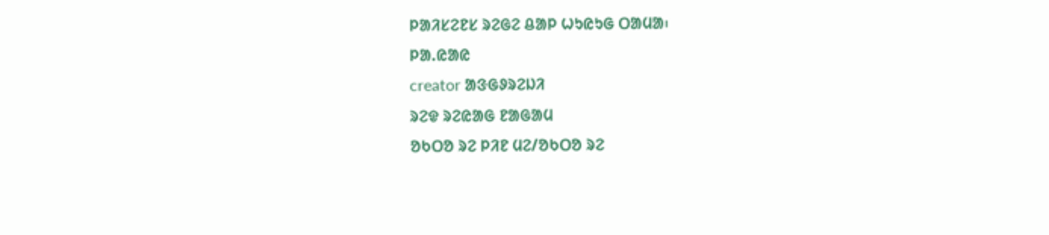ᱞᱟᱤᱥᱮᱱᱥ ᱨᱮᱜᱮ ᱪᱟᱞ ᱦᱩᱭᱩᱜ ᱛᱟᱢᱟ᱾
ᱞᱟ.ᱭᱟᱭ
creator ᱟᱝᱜᱽᱨᱮᱡᱤ
ᱨᱮᱫ ᱨᱮᱭᱟᱜ ᱱᱟᱜᱟᱢ
ᱚᱠᱛᱚ ᱨᱮ ᱞᱤᱱ ᱢᱮ/ᱚᱠᱛᱚ ᱨᱮ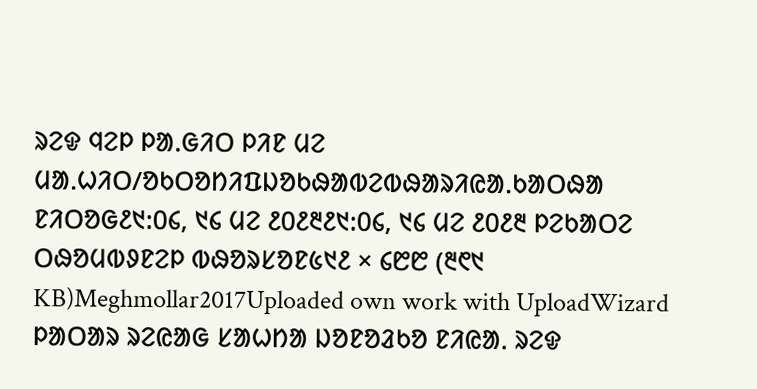ᱨᱮᱫ ᱧᱮᱞ ᱞᱟᱹᱜᱤᱛ ᱞᱤᱱ ᱢᱮ
ᱢᱟᱹᱦᱤᱛ/ᱚᱠᱛᱚᱴᱤᱯᱡᱚᱠᱷᱟᱵᱮᱵᱷᱟᱨᱤᱭᱟᱹᱠᱟᱛᱷᱟ
ᱱᱤᱛᱚᱜ᱒᱑:᱐᱔, ᱑᱔ ᱢᱮ ᱒᱐᱒᱓᱒᱑:᱐᱔, ᱑᱔ ᱢᱮ ᱒᱐᱒᱓ ᱞᱮᱠᱟᱛᱮ ᱛᱷᱚᱢᱵᱽᱱᱮᱞ ᱵᱷᱚᱨᱥᱚᱱ᱕᱑᱒ × ᱔᱘᱘ (᱓᱖᱑ KB)Meghmollar2017Uploaded own work with UploadWizard
ᱞᱟᱛᱟᱨ ᱨᱮᱭᱟᱜ ᱥᱟᱦᱴᱟ ᱡᱚᱱᱚᱲᱠᱚ ᱱᱤᱭᱟᱹ ᱨᱮᱫ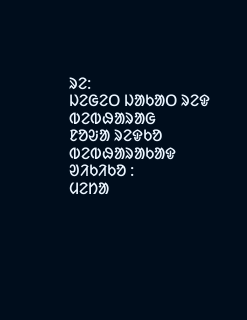ᱨᱮ:
ᱡᱮᱜᱮᱛ ᱡᱟᱠᱟᱛ ᱨᱮᱫ ᱵᱮᱵᱷᱟᱨᱟᱜ
ᱱᱚᱶᱟ ᱨᱮᱫᱠᱚ ᱵᱮᱵᱷᱟᱨᱟᱠᱟᱫ ᱣᱤᱠᱤᱠᱚ :
ᱢᱮᱴᱟ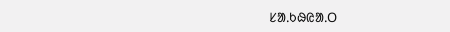ᱥᱟᱹᱠᱷᱭᱟᱹᱛ